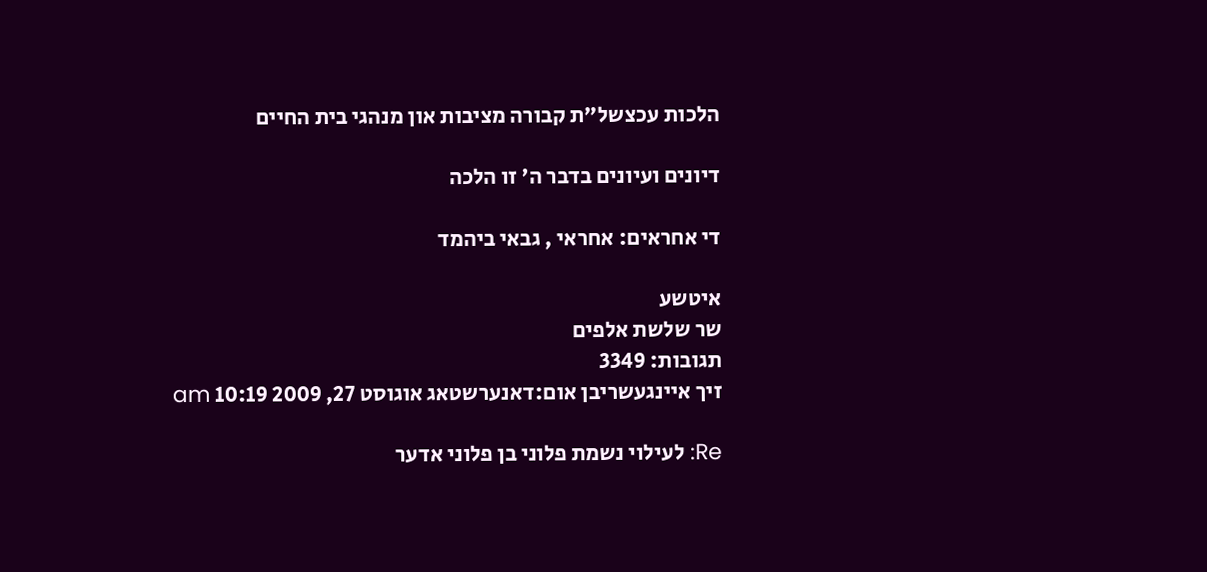הלכות עכצשל"ת קבורה מציבות און מנהגי בית החיים

דיונים ועיונים בדבר ה' זו הלכה

די אחראים: אחראי , גבאי ביהמד

איטשע
שר שלשת אלפים
תגובות: 3349
זיך איינגעשריבן אום:דאנערשטאג אוגוסט 27, 2009 10:19 am

Re: לעילוי נשמת פלוני בן פלוני אדער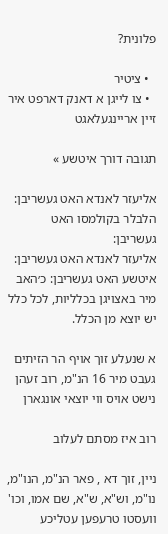פלונית?

  • ציטיר
  • צו לייגן א דאנק דארפט איר זיין אריינגעלאגט

תגובה דורך איטשע »

אליעזר לאנדא האט געשריבן:
הלבלר בקולמסו האט געשריבן:
אליעזר לאנדא האט געשריבן:
איטשע האט געשריבן: כ׳האב מיר באצויגן בכלליות, לכל כלל יש יוצא מן הכלל.

א שנעלע זוך אויף הר הזיתים געבט מיר 16 הנ"מ, רוב זעהן נישט אויס ווי יוצאי אונגארן

רוב איז מסתם לעלוב

ניין, זוך דא , פאר הנ"מ, הנו"מ, נו"מ, וש"א, ש"א, שם אמו, וכו' וועסטו טרעפען עטליכע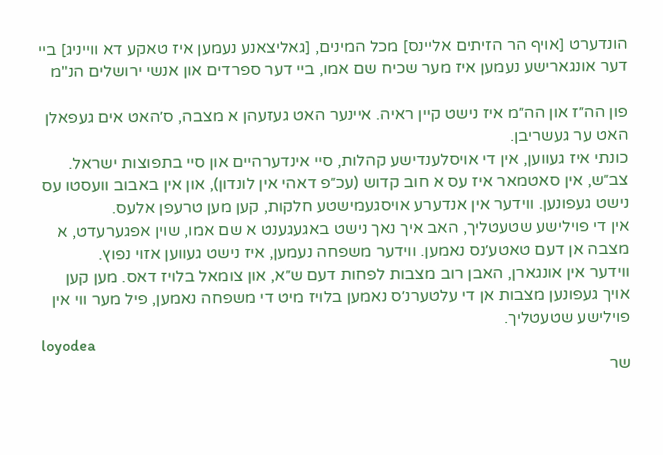הונדערט [אויף הר הזיתים אליינס] מכל המינים, [גאליצאנע נעמען איז טאקע דא ווייניג] ביי דער אונגארישע נעמען איז מער שכיח שם אמו, ביי דער ספרדים און אנשי ירושלים הנ"מ

פון הה״ז און הה״מ איז נישט קיין ראיה. איינער האט געזעהן א מצבה, ס׳האט אים געפאלן האט ער געשריבן.
כונתי איז געווען, אין די אויסלענדישע קהלות, סיי אינדערהיים און סיי בתפוצות ישראל.
צב״ש, אין סאטמאר איז עס א חוב קדוש (עכ״פ דאהי אין לונדון), און אין באבוב וועסטו עס נישט געפונען. ווידער אין אנדערע אויסגעמישטע חלקות, קען מען טרעפן אלעס.
אין די פוילישע שטעטליך, האב איך נאך נישט באגעגענט א שם אמו, שוין אפגערעדט, א מצבה אן דעם טאטע׳נס נאמען. ווידער משפחה נעמען, איז נישט געווען אזוי נפוץ.
ווידער אין אונגארן, האבן רוב מצבות לפחות דעם ש״א, און צומאל בלויז דאס. מען קען אויך געפונען מצבות אן די עלטערנ׳ס נאמען בלויז מיט די משפחה נאמען, פיל מער ווי אין פוילישע שטעטליך.
loyodea
שר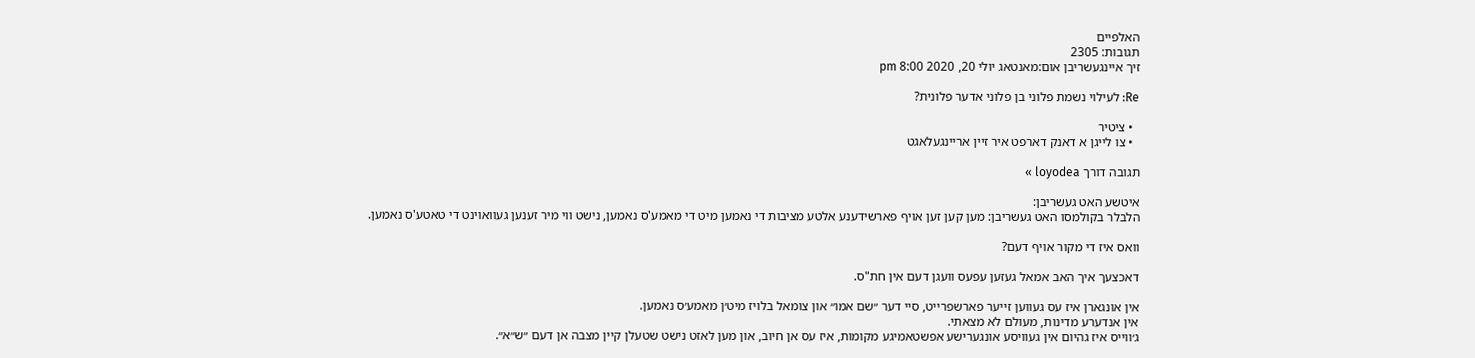האלפיים
תגובות: 2305
זיך איינגעשריבן אום:מאנטאג יולי 20, 2020 8:00 pm

Re: לעילוי נשמת פלוני בן פלוני אדער פלונית?

  • ציטיר
  • צו לייגן א דאנק דארפט איר זיין אריינגעלאגט

תגובה דורך loyodea »

איטשע האט געשריבן:
הלבלר בקולמסו האט געשריבן: מען קען זען אויף פארשידענע אלטע מציבות די נאמען מיט די מאמע'ס נאמען, נישט ווי מיר זענען געוואוינט די טאטע'ס נאמען.

וואס איז די מקור אויף דעם?

דאכצעך איך האב אמאל געזען עפעס וועגן דעם אין חת"ס.

אין אונגארן איז עס געווען זייער פארשפרייט, סיי דער ״שם אמו״ און צומאל בלויז מיט׳ן מאמע׳ס נאמען.
אין אנדערע מדינות, מעולם לא מצאתי.
ג׳ווייס איז גהיום אין געוויסע אונגערישע אפשטאמיגע מקומות, איז עס אן חיוב, און מען לאזט נישט שטעלן קיין מצבה אן דעם ״ש״א״.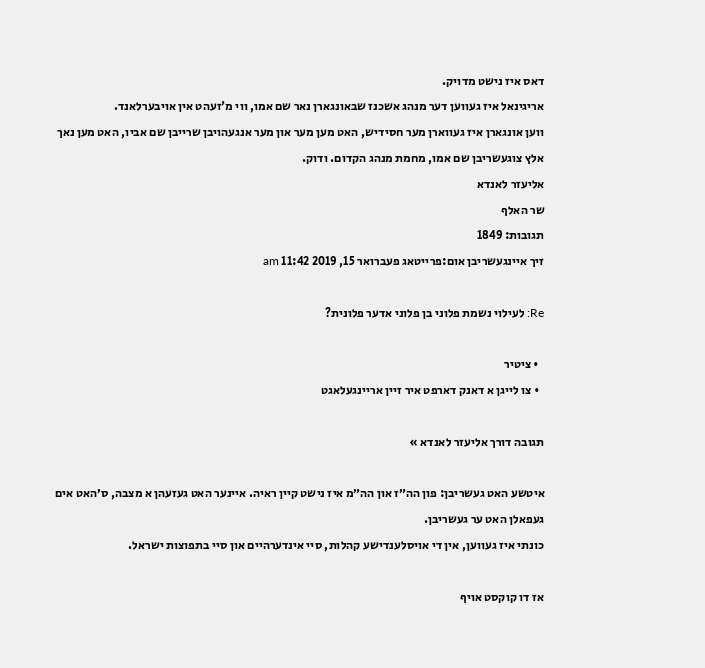דאס איז נישט מדויק.
אריגינאל איז געווען דער מנהג אשכנז שבאונגארן נאר שם אמו, ווי מ'זעהט אין אויבערלאנד.
ווען אונגארן איז געווארן מער חסידיש, האט מען מער און מער אנגעהויבן שרייבן שם אביו, האט מען נאך אלץ צוגעשריבן שם אמו, מחמת מנהג הקדום. ודוק.
אליעזר לאנדא
שר האלף
תגובות: 1849
זיך איינגעשריבן אום:פרייטאג פעברואר 15, 2019 11:42 am

Re: לעילוי נשמת פלוני בן פלוני אדער פלונית?

  • ציטיר
  • צו לייגן א דאנק דארפט איר זיין אריינגעלאגט

תגובה דורך אליעזר לאנדא »

איטשע האט געשריבן: פון הה״ז און הה״מ איז נישט קיין ראיה. איינער האט געזעהן א מצבה, ס׳האט אים געפאלן האט ער געשריבן.
כונתי איז געווען, אין די אויסלענדישע קהלות, סיי אינדערהיים און סיי בתפוצות ישראל.

אז דו קוקסט אויף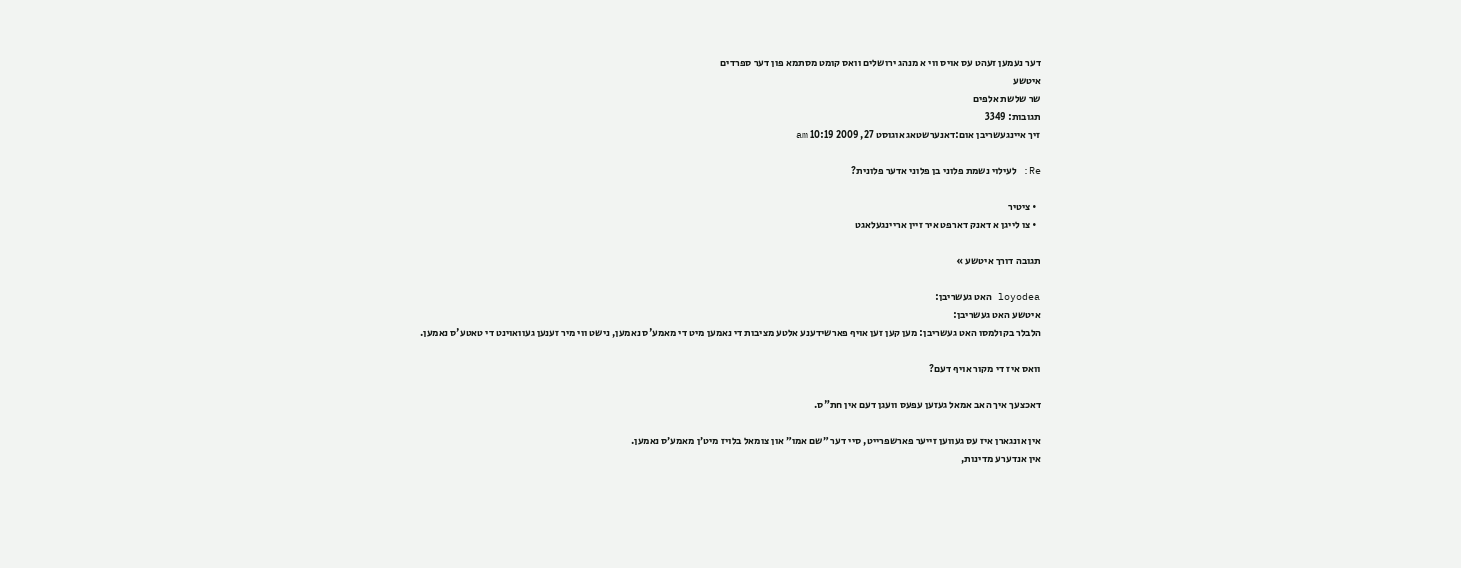דער נעמען זעהט עס אויס ווי א מנהג ירושלים וואס קומט מסתמא פון דער ספרדים
איטשע
שר שלשת אלפים
תגובות: 3349
זיך איינגעשריבן אום:דאנערשטאג אוגוסט 27, 2009 10:19 am

Re: לעילוי נשמת פלוני בן פלוני אדער פלונית?

  • ציטיר
  • צו לייגן א דאנק דארפט איר זיין אריינגעלאגט

תגובה דורך איטשע »

loyodea האט געשריבן:
איטשע האט געשריבן:
הלבלר בקולמסו האט געשריבן: מען קען זען אויף פארשידענע אלטע מציבות די נאמען מיט די מאמע'ס נאמען, נישט ווי מיר זענען געוואוינט די טאטע'ס נאמען.

וואס איז די מקור אויף דעם?

דאכצעך איך האב אמאל געזען עפעס וועגן דעם אין חת"ס.

אין אונגארן איז עס געווען זייער פארשפרייט, סיי דער ״שם אמו״ און צומאל בלויז מיט׳ן מאמע׳ס נאמען.
אין אנדערע מדינות,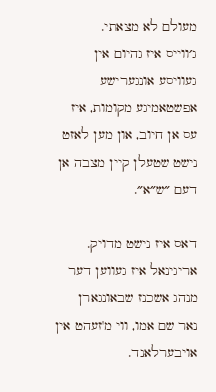מעולם לא מצאתי.
ג׳ווייס איז גהיום אין געוויסע אונגערישע אפשטאמיגע מקומות, איז עס אן חיוב, און מען לאזט נישט שטעלן קיין מצבה אן דעם ״ש״א״.

דאס איז נישט מדויק.
אריגינאל איז געווען דער מנהג אשכנז שבאונגארן נאר שם אמו, ווי מ'זעהט אין אויבערלאנד.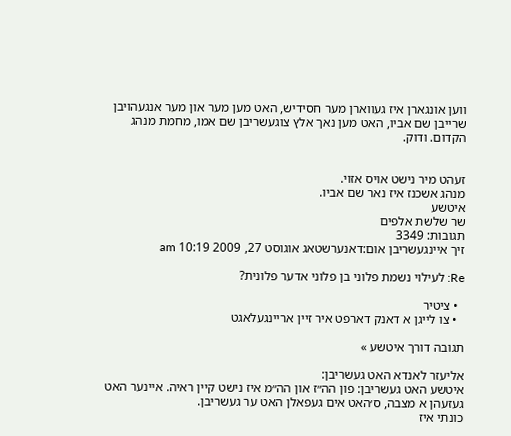ווען אונגארן איז געווארן מער חסידיש, האט מען מער און מער אנגעהויבן שרייבן שם אביו, האט מען נאך אלץ צוגעשריבן שם אמו, מחמת מנהג הקדום. ודוק.


זעהט מיר נישט אויס אזוי.
מנהג אשכנז איז נאר שם אביו.
איטשע
שר שלשת אלפים
תגובות: 3349
זיך איינגעשריבן אום:דאנערשטאג אוגוסט 27, 2009 10:19 am

Re: לעילוי נשמת פלוני בן פלוני אדער פלונית?

  • ציטיר
  • צו לייגן א דאנק דארפט איר זיין אריינגעלאגט

תגובה דורך איטשע »

אליעזר לאנדא האט געשריבן:
איטשע האט געשריבן: פון הה״ז און הה״מ איז נישט קיין ראיה. איינער האט געזעהן א מצבה, ס׳האט אים געפאלן האט ער געשריבן.
כונתי איז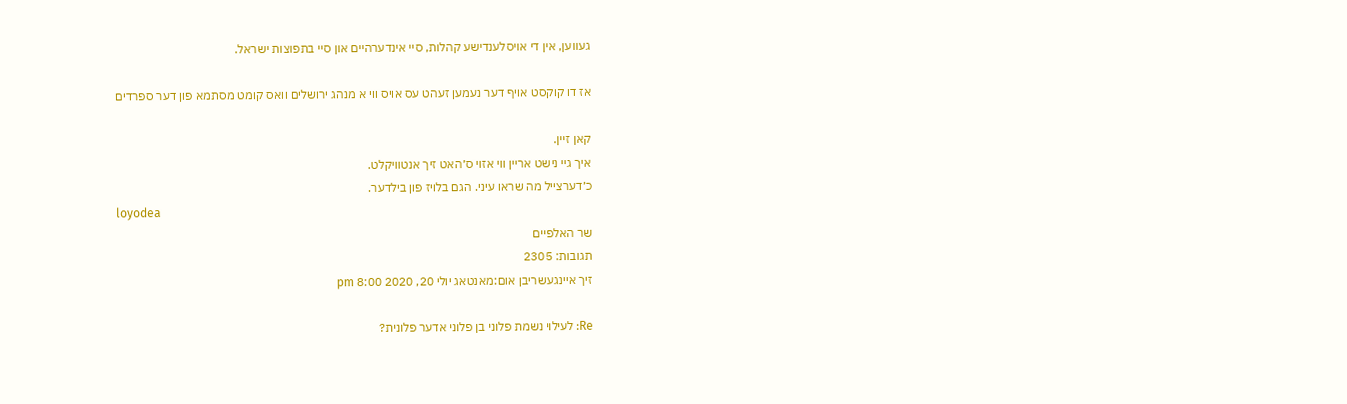געווען, אין די אויסלענדישע קהלות, סיי אינדערהיים און סיי בתפוצות ישראל.

אז דו קוקסט אויף דער נעמען זעהט עס אויס ווי א מנהג ירושלים וואס קומט מסתמא פון דער ספרדים

קאן זיין.
איך גיי נישט אריין ווי אזוי ס׳האט זיך אנטוויקלט.
כ׳דערצייל מה שראו עיני. הגם בלויז פון בילדער.
loyodea
שר האלפיים
תגובות: 2305
זיך איינגעשריבן אום:מאנטאג יולי 20, 2020 8:00 pm

Re: לעילוי נשמת פלוני בן פלוני אדער פלונית?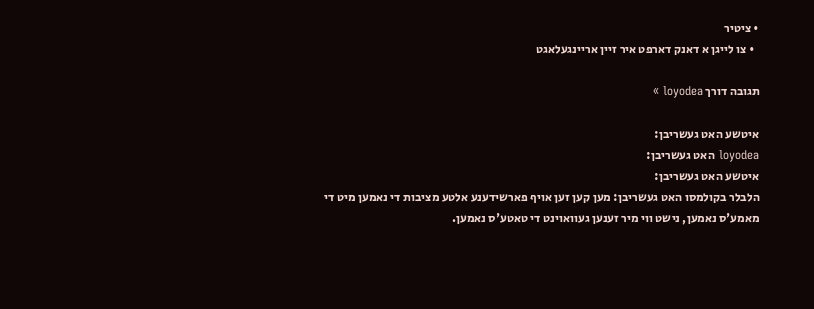• ציטיר
  • צו לייגן א דאנק דארפט איר זיין אריינגעלאגט

תגובה דורך loyodea »

איטשע האט געשריבן:
loyodea האט געשריבן:
איטשע האט געשריבן:
הלבלר בקולמסו האט געשריבן: מען קען זען אויף פארשידענע אלטע מציבות די נאמען מיט די מאמע'ס נאמען, נישט ווי מיר זענען געוואוינט די טאטע'ס נאמען.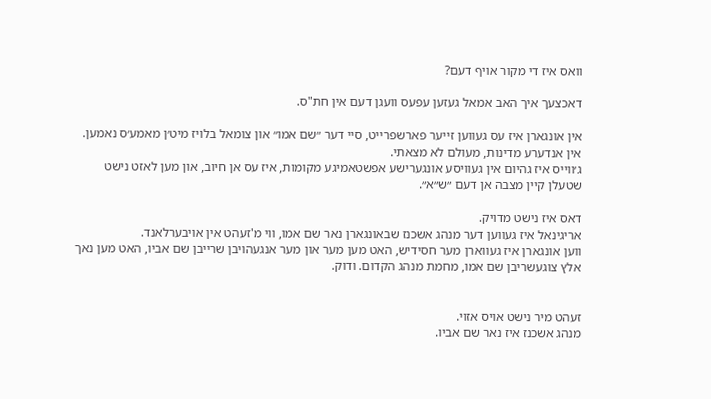וואס איז די מקור אויף דעם?

דאכצעך איך האב אמאל געזען עפעס וועגן דעם אין חת"ס.

אין אונגארן איז עס געווען זייער פארשפרייט, סיי דער ״שם אמו״ און צומאל בלויז מיט׳ן מאמע׳ס נאמען.
אין אנדערע מדינות, מעולם לא מצאתי.
ג׳ווייס איז גהיום אין געוויסע אונגערישע אפשטאמיגע מקומות, איז עס אן חיוב, און מען לאזט נישט שטעלן קיין מצבה אן דעם ״ש״א״.

דאס איז נישט מדויק.
אריגינאל איז געווען דער מנהג אשכנז שבאונגארן נאר שם אמו, ווי מ'זעהט אין אויבערלאנד.
ווען אונגארן איז געווארן מער חסידיש, האט מען מער און מער אנגעהויבן שרייבן שם אביו, האט מען נאך אלץ צוגעשריבן שם אמו, מחמת מנהג הקדום. ודוק.


זעהט מיר נישט אויס אזוי.
מנהג אשכנז איז נאר שם אביו.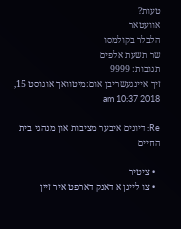טעות?
אוועטאר
הלבלר בקולמסו
שר תשעת אלפים
תגובות: 9999
זיך איינגעשריבן אום:מיטוואך אוגוסט 15, 2018 10:37 am

Re: דיונים איבער מציבות און מנהגי בית החיים

  • ציטיר
  • צו לייגן א דאנק דארפט איר זיין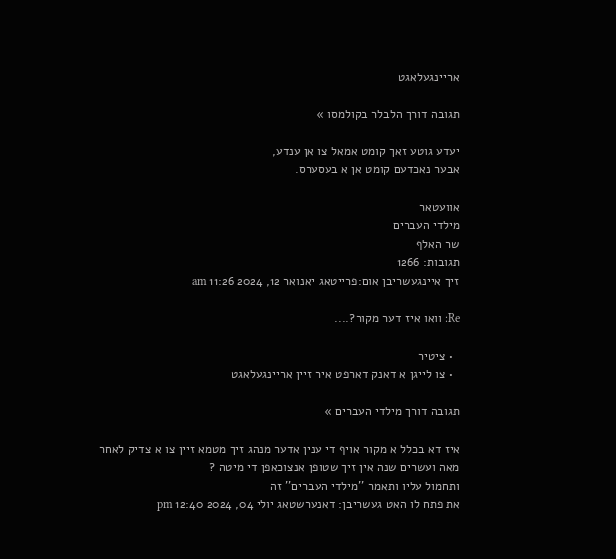אריינגעלאגט

תגובה דורך הלבלר בקולמסו »

יעדע גוטע זאך קומט אמאל צו אן ענדע,
אבער נאכדעם קומט אן א בעסערס.

אוועטאר
מילדי העברים
שר האלף
תגובות: 1266
זיך איינגעשריבן אום:פרייטאג יאנואר 12, 2024 11:26 am

Re: וואו איז דער מקור?....

  • ציטיר
  • צו לייגן א דאנק דארפט איר זיין אריינגעלאגט

תגובה דורך מילדי העברים »

איז דא בכלל א מקור אויף די ענין אדער מנהג זיך מטמא זיין צו א צדיק לאחר מאה ועשרים שנה אין זיך שטופן אנצוכאפן די מיטה ?
ותחמול עליו ותאמר ''מילדי העברים'' זה
את פתח לו האט געשריבן: דאנערשטאג יולי 04, 2024 12:40 pm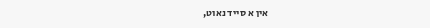אין א סייד נאוט,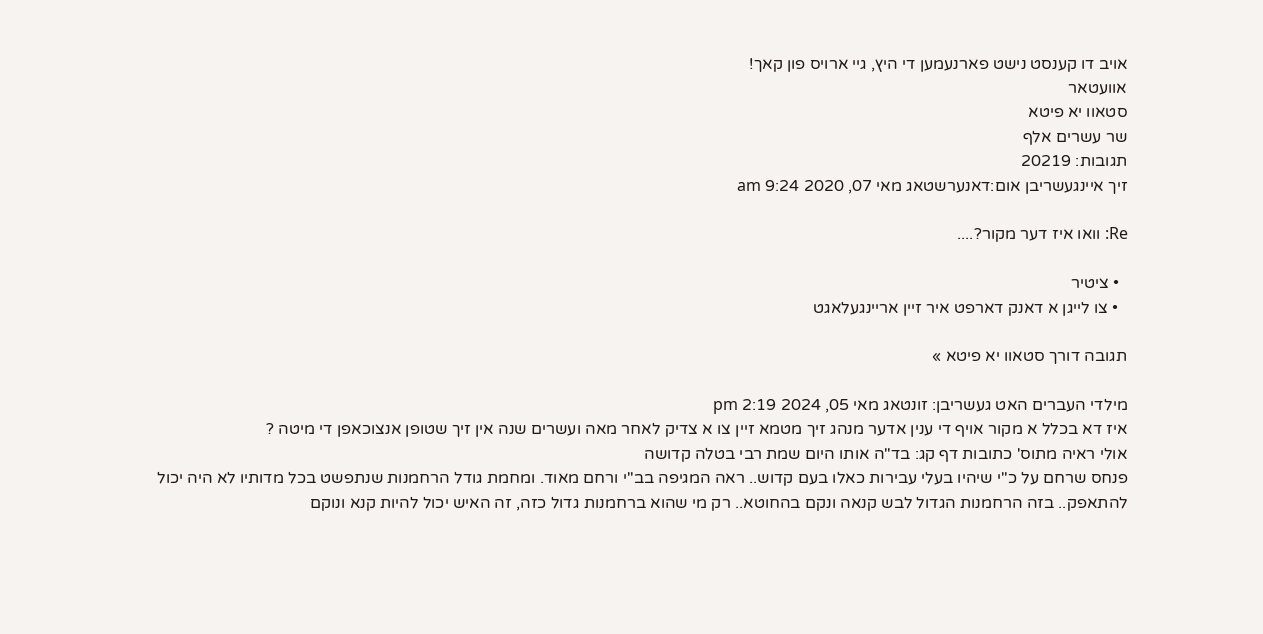אויב דו קענסט נישט פארנעמען די היץ, גיי ארויס פון קאך!
אוועטאר
סטאוו יא פיטא
שר עשרים אלף
תגובות: 20219
זיך איינגעשריבן אום:דאנערשטאג מאי 07, 2020 9:24 am

Re: וואו איז דער מקור?....

  • ציטיר
  • צו לייגן א דאנק דארפט איר זיין אריינגעלאגט

תגובה דורך סטאוו יא פיטא »

מילדי העברים האט געשריבן: זונטאג מאי 05, 2024 2:19 pm
איז דא בכלל א מקור אויף די ענין אדער מנהג זיך מטמא זיין צו א צדיק לאחר מאה ועשרים שנה אין זיך שטופן אנצוכאפן די מיטה ?
אולי ראיה מתוס' כתובות דף קג: בד"ה אותו היום שמת רבי בטלה קדושה
פנחס שרחם על כ"י שיהיו בעלי עבירות כאלו בעם קדוש.. ראה המגיפה בב"י ורחם מאוד. ומחמת גודל הרחמנות שנתפשט בכל מדותיו לא היה יכול להתאפק.. בזה הרחמנות הגדול לבש קנאה ונקם בהחוטא.. רק מי שהוא ברחמנות גדול כזה, זה האיש יכול להיות קנא ונוקם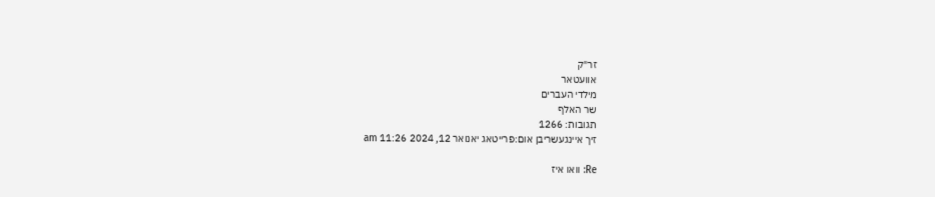זר"ק
אוועטאר
מילדי העברים
שר האלף
תגובות: 1266
זיך איינגעשריבן אום:פרייטאג יאנואר 12, 2024 11:26 am

Re: וואו איז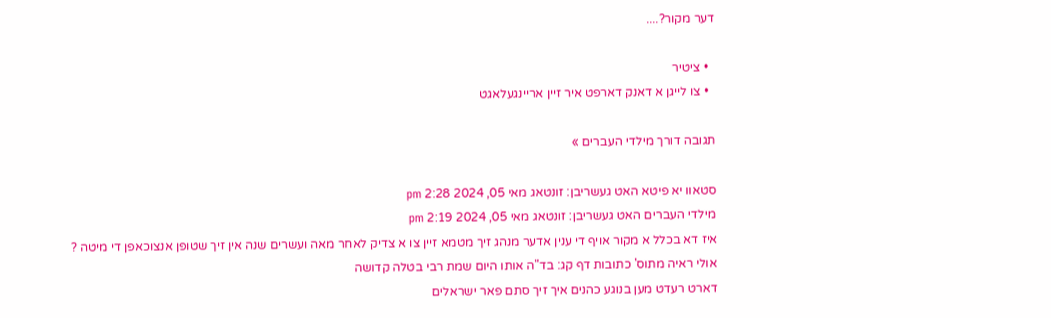דער מקור?....

  • ציטיר
  • צו לייגן א דאנק דארפט איר זיין אריינגעלאגט

תגובה דורך מילדי העברים »

סטאוו יא פיטא האט געשריבן: זונטאג מאי 05, 2024 2:28 pm
מילדי העברים האט געשריבן: זונטאג מאי 05, 2024 2:19 pm
איז דא בכלל א מקור אויף די ענין אדער מנהג זיך מטמא זיין צו א צדיק לאחר מאה ועשרים שנה אין זיך שטופן אנצוכאפן די מיטה ?
אולי ראיה מתוס' כתובות דף קג: בד"ה אותו היום שמת רבי בטלה קדושה
דארט רעדט מען בנוגע כהנים איך זיך סתם פאר ישראלים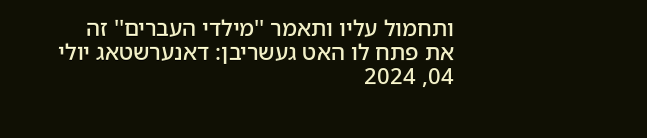ותחמול עליו ותאמר ''מילדי העברים'' זה
את פתח לו האט געשריבן: דאנערשטאג יולי 04, 2024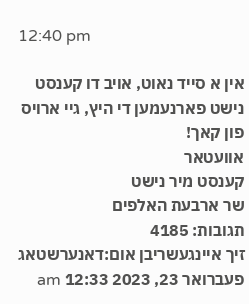12:40 pm

אין א סייד נאוט, אויב דו קענסט נישט פארנעמען די היץ, גיי ארויס פון קאך!
אוועטאר
קענסט מיר נישט
שר ארבעת האלפים
תגובות: 4185
זיך איינגעשריבן אום:דאנערשטאג פעברואר 23, 2023 12:33 am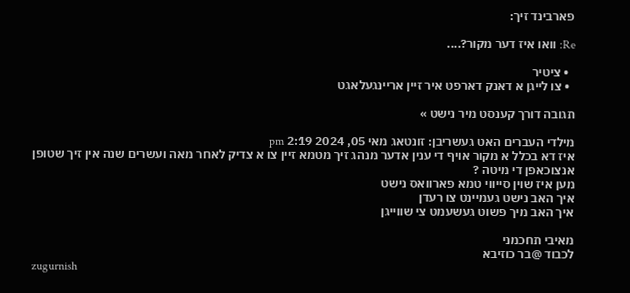פארבינד זיך:

Re: וואו איז דער מקור?....

  • ציטיר
  • צו לייגן א דאנק דארפט איר זיין אריינגעלאגט

תגובה דורך קענסט מיר נישט »

מילדי העברים האט געשריבן: זונטאג מאי 05, 2024 2:19 pm
איז דא בכלל א מקור אויף די ענין אדער מנהג זיך מטמא זיין צו א צדיק לאחר מאה ועשרים שנה אין זיך שטופן אנצוכאפן די מיטה ?
מען איז שוין סייווי טמא פארוואס נישט
איך האב נישט געמיינט צו רעדן
איך האב מיך פשוט געשעמט צי שווייגן

מאיבי תחכמני
לכבוד @בר כוזיבא
zugurnish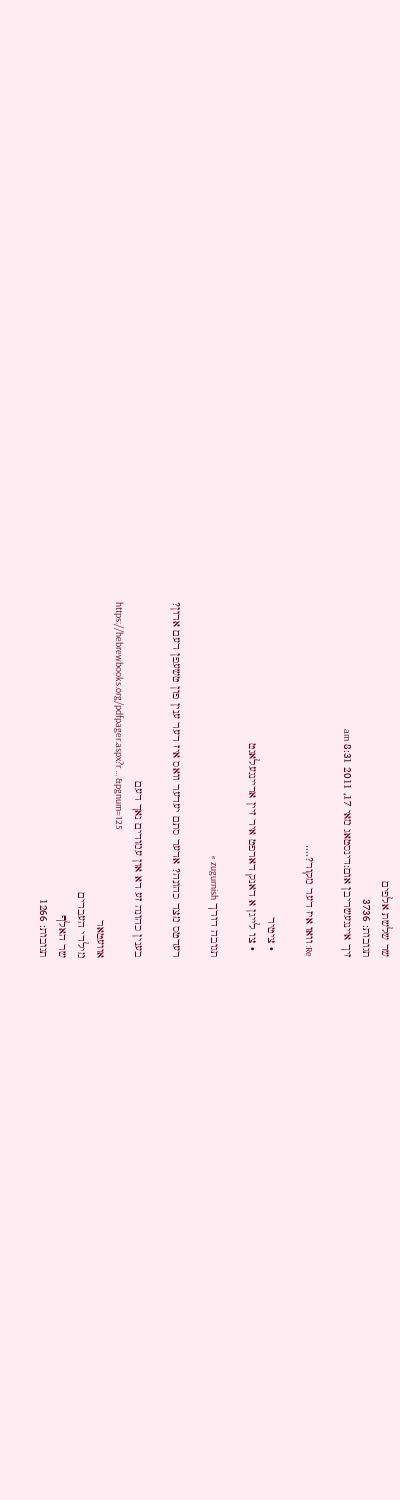שר שלשת אלפים
תגובות: 3736
זיך איינגעשריבן אום:דינסטאג מאי 17, 2011 8:31 am

Re: וואו איז דער מקור?....

  • ציטיר
  • צו לייגן א דאנק דארפט איר זיין אריינגעלאגט

תגובה דורך zugurnish »

רעדטס מצד כהונה? אדער סתם יעדער וואס איז דער ענין פון טשעפן דעם ארון?

בענין כהונה זע דא און עמודים נאך דעם
https://hebrewbooks.org/pdfpager.aspx?r ... &pgnum=125
אוועטאר
מילדי העברים
שר האלף
תגובות: 1266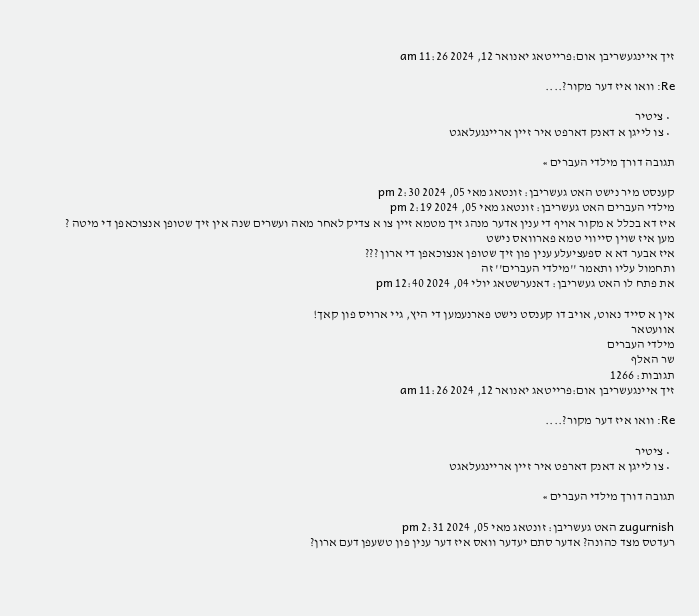זיך איינגעשריבן אום:פרייטאג יאנואר 12, 2024 11:26 am

Re: וואו איז דער מקור?....

  • ציטיר
  • צו לייגן א דאנק דארפט איר זיין אריינגעלאגט

תגובה דורך מילדי העברים »

קענסט מיר נישט האט געשריבן: זונטאג מאי 05, 2024 2:30 pm
מילדי העברים האט געשריבן: זונטאג מאי 05, 2024 2:19 pm
איז דא בכלל א מקור אויף די ענין אדער מנהג זיך מטמא זיין צו א צדיק לאחר מאה ועשרים שנה אין זיך שטופן אנצוכאפן די מיטה ?
מען איז שוין סייווי טמא פארוואס נישט
איז אבער דא א ספעציעלע ענין פון זיך שטופן אנצוכאפן די ארון ???
ותחמול עליו ותאמר ''מילדי העברים'' זה
את פתח לו האט געשריבן: דאנערשטאג יולי 04, 2024 12:40 pm

אין א סייד נאוט, אויב דו קענסט נישט פארנעמען די היץ, גיי ארויס פון קאך!
אוועטאר
מילדי העברים
שר האלף
תגובות: 1266
זיך איינגעשריבן אום:פרייטאג יאנואר 12, 2024 11:26 am

Re: וואו איז דער מקור?....

  • ציטיר
  • צו לייגן א דאנק דארפט איר זיין אריינגעלאגט

תגובה דורך מילדי העברים »

zugurnish האט געשריבן: זונטאג מאי 05, 2024 2:31 pm
רעדטס מצד כהונה? אדער סתם יעדער וואס איז דער ענין פון טשעפן דעם ארון?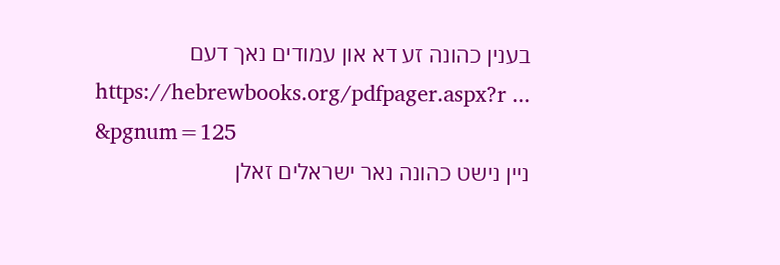בענין כהונה זע דא און עמודים נאך דעם
https://hebrewbooks.org/pdfpager.aspx?r ... &pgnum=125
ניין נישט כהונה נאר ישראלים זאלן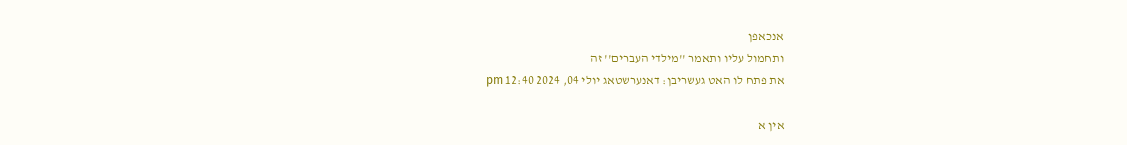אנכאפן
ותחמול עליו ותאמר ''מילדי העברים'' זה
את פתח לו האט געשריבן: דאנערשטאג יולי 04, 2024 12:40 pm

אין א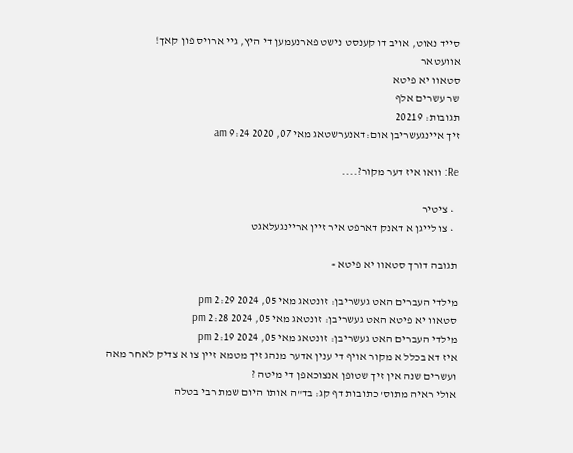סייד נאוט, אויב דו קענסט נישט פארנעמען די היץ, גיי ארויס פון קאך!
אוועטאר
סטאוו יא פיטא
שר עשרים אלף
תגובות: 20219
זיך איינגעשריבן אום:דאנערשטאג מאי 07, 2020 9:24 am

Re: וואו איז דער מקור?....

  • ציטיר
  • צו לייגן א דאנק דארפט איר זיין אריינגעלאגט

תגובה דורך סטאוו יא פיטא »

מילדי העברים האט געשריבן: זונטאג מאי 05, 2024 2:29 pm
סטאוו יא פיטא האט געשריבן: זונטאג מאי 05, 2024 2:28 pm
מילדי העברים האט געשריבן: זונטאג מאי 05, 2024 2:19 pm
איז דא בכלל א מקור אויף די ענין אדער מנהג זיך מטמא זיין צו א צדיק לאחר מאה ועשרים שנה אין זיך שטופן אנצוכאפן די מיטה ?
אולי ראיה מתוס' כתובות דף קג: בד"ה אותו היום שמת רבי בטלה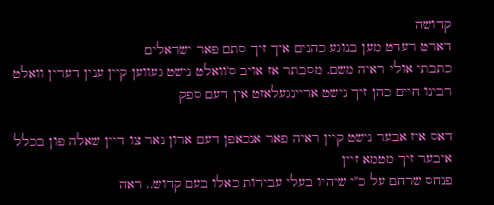קדושה
דארט רעדט מען בנוגע כהנים איך זיך סתם פאר ישראלים
כתבתי אולי ראיה משם. מסבתר אז אויב ס'וואלט נישט געווען קיין ענין דערין וואלט רבינו חיים כהן זיך נישט אריינגעלאזט אין דעם ספק

דאס איז אבער נישט קיין ראיה פאר אנכאפן דעם ארון נאר צו דיין שאלה פון בכלל איבער זיך מטמא זיין
פנחס שרחם על כ"י שיהיו בעלי עבירות כאלו בעם קדוש.. ראה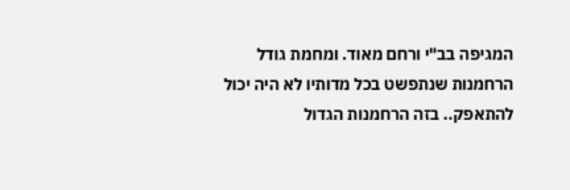המגיפה בב"י ורחם מאוד. ומחמת גודל הרחמנות שנתפשט בכל מדותיו לא היה יכול להתאפק.. בזה הרחמנות הגדול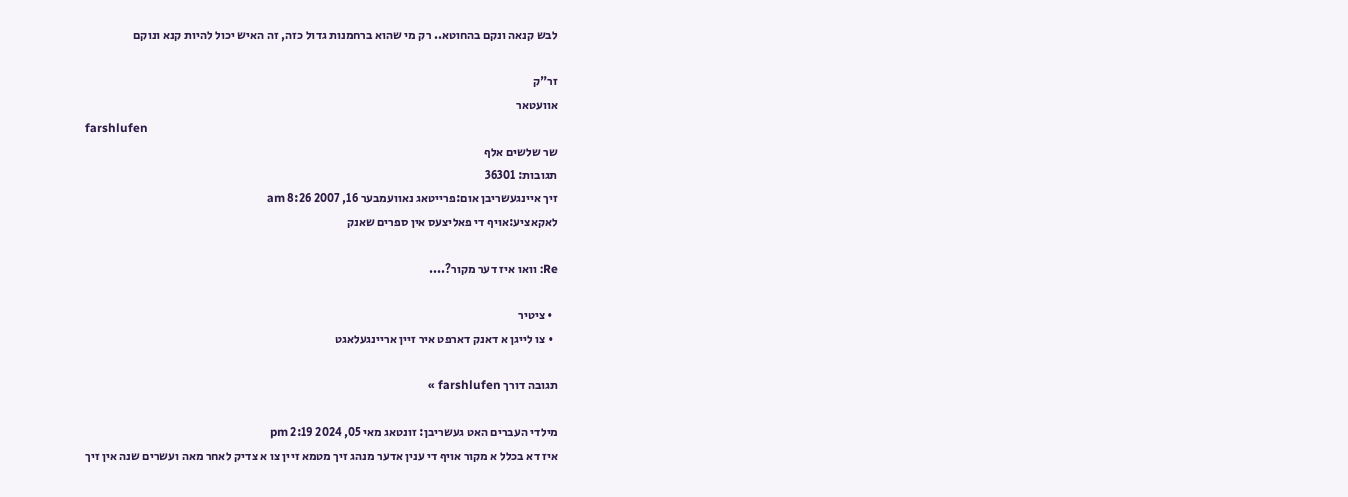לבש קנאה ונקם בהחוטא.. רק מי שהוא ברחמנות גדול כזה, זה האיש יכול להיות קנא ונוקם

זר"ק
אוועטאר
farshlufen
שר שלשים אלף
תגובות: 36301
זיך איינגעשריבן אום:פרייטאג נאוועמבער 16, 2007 8:26 am
לאקאציע:אויף די פאליצעס אין ספרים שאנק

Re: וואו איז דער מקור?....

  • ציטיר
  • צו לייגן א דאנק דארפט איר זיין אריינגעלאגט

תגובה דורך farshlufen »

מילדי העברים האט געשריבן: זונטאג מאי 05, 2024 2:19 pm
איז דא בכלל א מקור אויף די ענין אדער מנהג זיך מטמא זיין צו א צדיק לאחר מאה ועשרים שנה אין זיך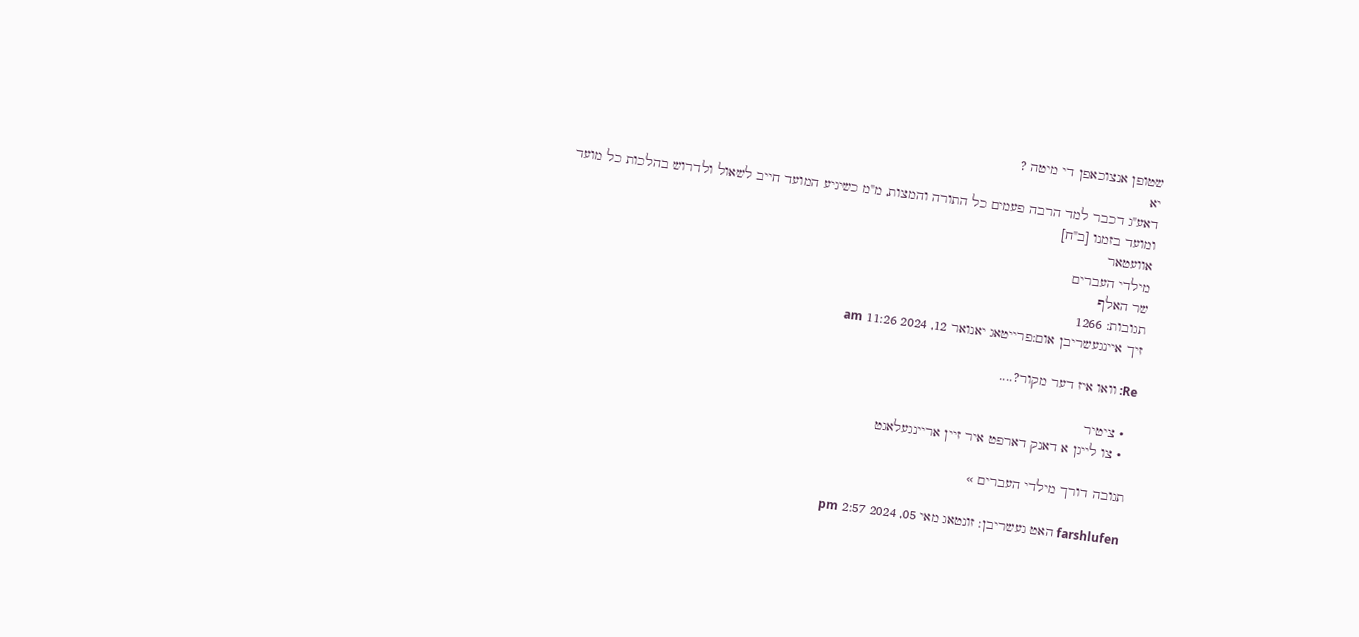שטופן אנצוכאפן די מיטה ?
יא
דאע"ג דכבר למד הרבה פעמים כל התורה והמצות, מ"מ כשיגיע המועד חייב לשאול ולדרוש בהלכות כל מועד ומועד בזמנו [ב"ח]
אוועטאר
מילדי העברים
שר האלף
תגובות: 1266
זיך איינגעשריבן אום:פרייטאג יאנואר 12, 2024 11:26 am

Re: וואו איז דער מקור?....

  • ציטיר
  • צו לייגן א דאנק דארפט איר זיין אריינגעלאגט

תגובה דורך מילדי העברים »

farshlufen האט געשריבן: זונטאג מאי 05, 2024 2:57 pm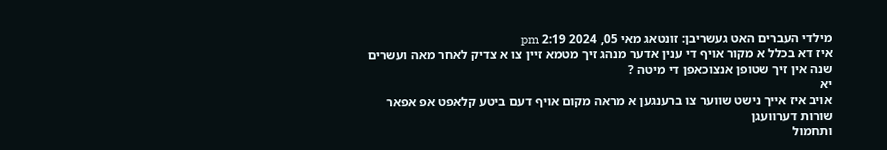מילדי העברים האט געשריבן: זונטאג מאי 05, 2024 2:19 pm
איז דא בכלל א מקור אויף די ענין אדער מנהג זיך מטמא זיין צו א צדיק לאחר מאה ועשרים שנה אין זיך שטופן אנצוכאפן די מיטה ?
יא
אויב איז אייך נישט שווער צו ברענגען א מראה מקום אויף דעם ביטע קלאפט אפ אפאר שורות דערוועגן
ותחמול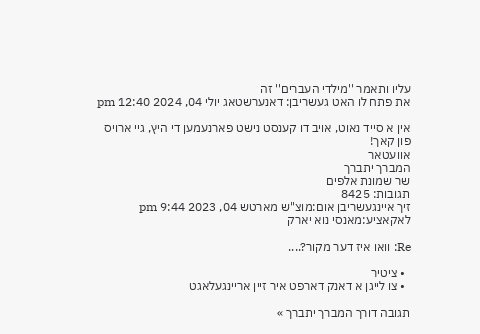עליו ותאמר ''מילדי העברים'' זה
את פתח לו האט געשריבן: דאנערשטאג יולי 04, 2024 12:40 pm

אין א סייד נאוט, אויב דו קענסט נישט פארנעמען די היץ, גיי ארויס פון קאך!
אוועטאר
המברך יתברך
שר שמונת אלפים
תגובות: 8425
זיך איינגעשריבן אום:מוצ"ש מארטש 04, 2023 9:44 pm
לאקאציע:מאנסי נוא יארק

Re: וואו איז דער מקור?....

  • ציטיר
  • צו לייגן א דאנק דארפט איר זיין אריינגעלאגט

תגובה דורך המברך יתברך »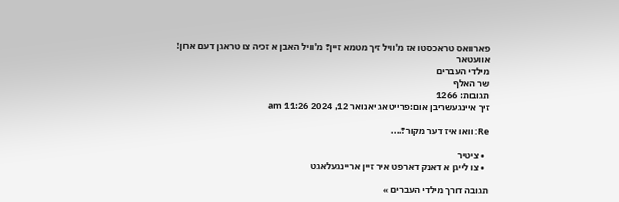פארוואס טראכסטו אז מ'וויל זיך מטמא זיין? מ'וויל האבן א זכיה צו טראגן דעם ארון!
אוועטאר
מילדי העברים
שר האלף
תגובות: 1266
זיך איינגעשריבן אום:פרייטאג יאנואר 12, 2024 11:26 am

Re: וואו איז דער מקור?....

  • ציטיר
  • צו לייגן א דאנק דארפט איר זיין אריינגעלאגט

תגובה דורך מילדי העברים »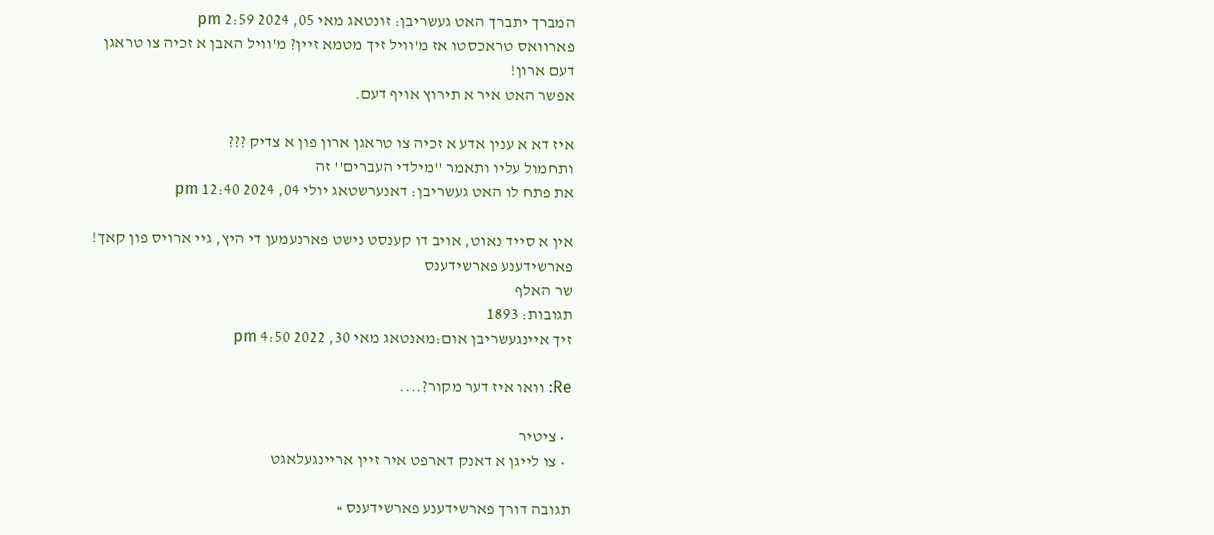המברך יתברך האט געשריבן: זונטאג מאי 05, 2024 2:59 pm
פארוואס טראכסטו אז מ'וויל זיך מטמא זיין? מ'וויל האבן א זכיה צו טראגן דעם ארון!
אפשר האט איר א תירוץ אויף דעם.

איז דא א ענין אדע א זכיה צו טראגן ארון פון א צדיק ???
ותחמול עליו ותאמר ''מילדי העברים'' זה
את פתח לו האט געשריבן: דאנערשטאג יולי 04, 2024 12:40 pm

אין א סייד נאוט, אויב דו קענסט נישט פארנעמען די היץ, גיי ארויס פון קאך!
פארשידענע פארשידענס
שר האלף
תגובות: 1893
זיך איינגעשריבן אום:מאנטאג מאי 30, 2022 4:50 pm

Re: וואו איז דער מקור?....

  • ציטיר
  • צו לייגן א דאנק דארפט איר זיין אריינגעלאגט

תגובה דורך פארשידענע פארשידענס »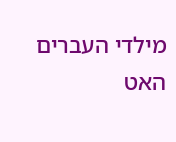מילדי העברים האט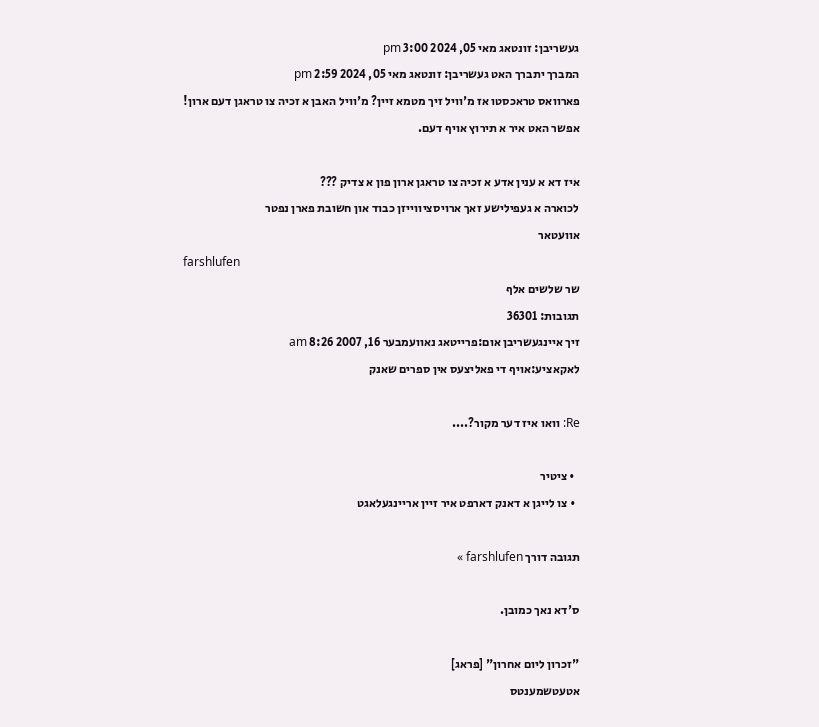געשריבן: זונטאג מאי 05, 2024 3:00 pm
המברך יתברך האט געשריבן: זונטאג מאי 05, 2024 2:59 pm
פארוואס טראכסטו אז מ'וויל זיך מטמא זיין? מ'וויל האבן א זכיה צו טראגן דעם ארון!
אפשר האט איר א תירוץ אויף דעם.

איז דא א ענין אדע א זכיה צו טראגן ארון פון א צדיק ???
לכוארה א געפילישע זאך ארויסציווייזן כבוד און חשובת פארן נפטר
אוועטאר
farshlufen
שר שלשים אלף
תגובות: 36301
זיך איינגעשריבן אום:פרייטאג נאוועמבער 16, 2007 8:26 am
לאקאציע:אויף די פאליצעס אין ספרים שאנק

Re: וואו איז דער מקור?....

  • ציטיר
  • צו לייגן א דאנק דארפט איר זיין אריינגעלאגט

תגובה דורך farshlufen »

ס'דא נאך כמובן.

"זכרון ליום אחרון" [פראג]
אטעטשמענטס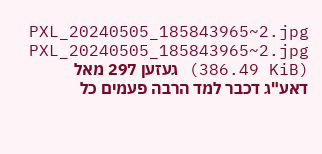PXL_20240505_185843965~2.jpg
PXL_20240505_185843965~2.jpg (386.49 KiB) געזען 297 מאל
דאע"ג דכבר למד הרבה פעמים כל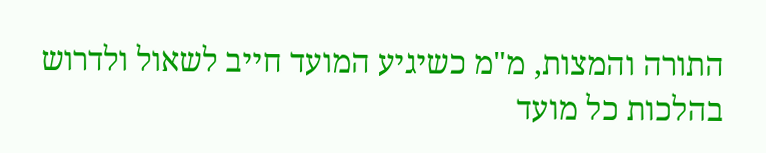התורה והמצות, מ"מ כשיגיע המועד חייב לשאול ולדרוש בהלכות כל מועד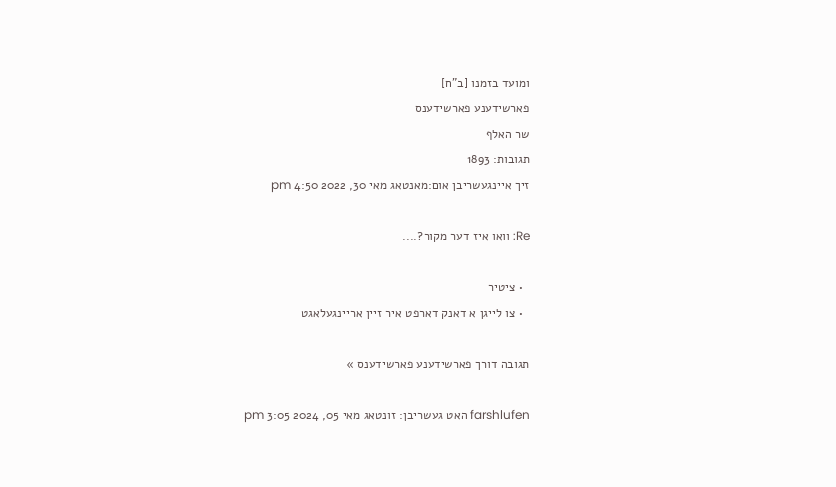ומועד בזמנו [ב"ח]
פארשידענע פארשידענס
שר האלף
תגובות: 1893
זיך איינגעשריבן אום:מאנטאג מאי 30, 2022 4:50 pm

Re: וואו איז דער מקור?....

  • ציטיר
  • צו לייגן א דאנק דארפט איר זיין אריינגעלאגט

תגובה דורך פארשידענע פארשידענס »

farshlufen האט געשריבן: זונטאג מאי 05, 2024 3:05 pm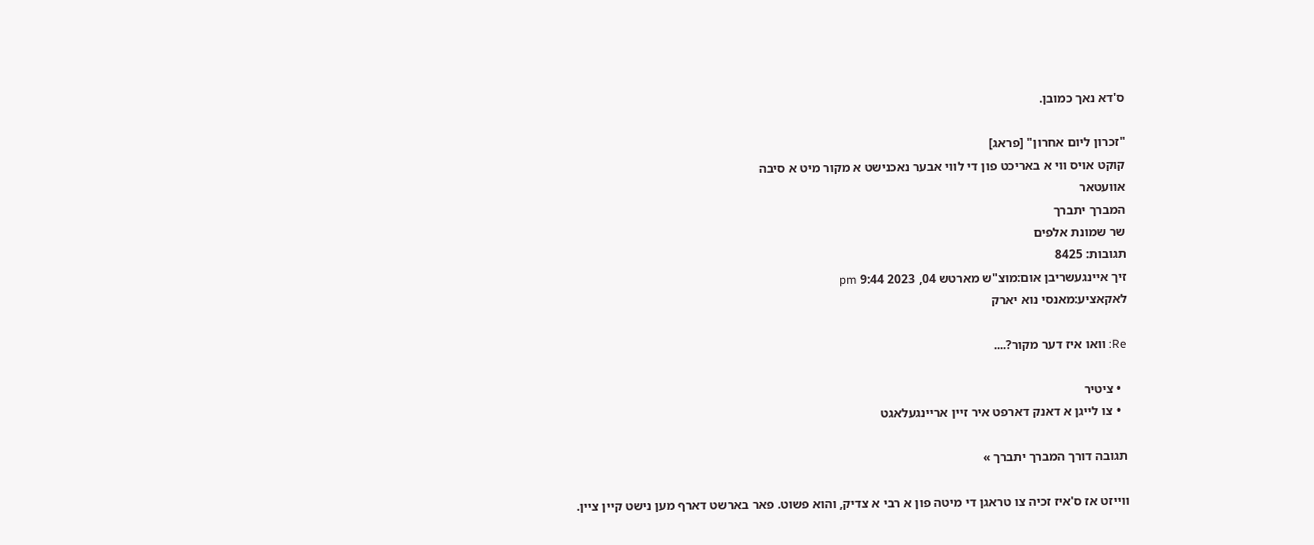ס'דא נאך כמובן.

"זכרון ליום אחרון" [פראג]
קוקט אויס ווי א באריכט פון די לווי אבער נאכנישט א מקור מיט א סיבה
אוועטאר
המברך יתברך
שר שמונת אלפים
תגובות: 8425
זיך איינגעשריבן אום:מוצ"ש מארטש 04, 2023 9:44 pm
לאקאציע:מאנסי נוא יארק

Re: וואו איז דער מקור?....

  • ציטיר
  • צו לייגן א דאנק דארפט איר זיין אריינגעלאגט

תגובה דורך המברך יתברך »

ווייזט אז ס'איז זכיה צו טראגן די מיטה פון א רבי א צדיק, והוא פשוט. פאר בארשט דארף מען נישט קיין ציין.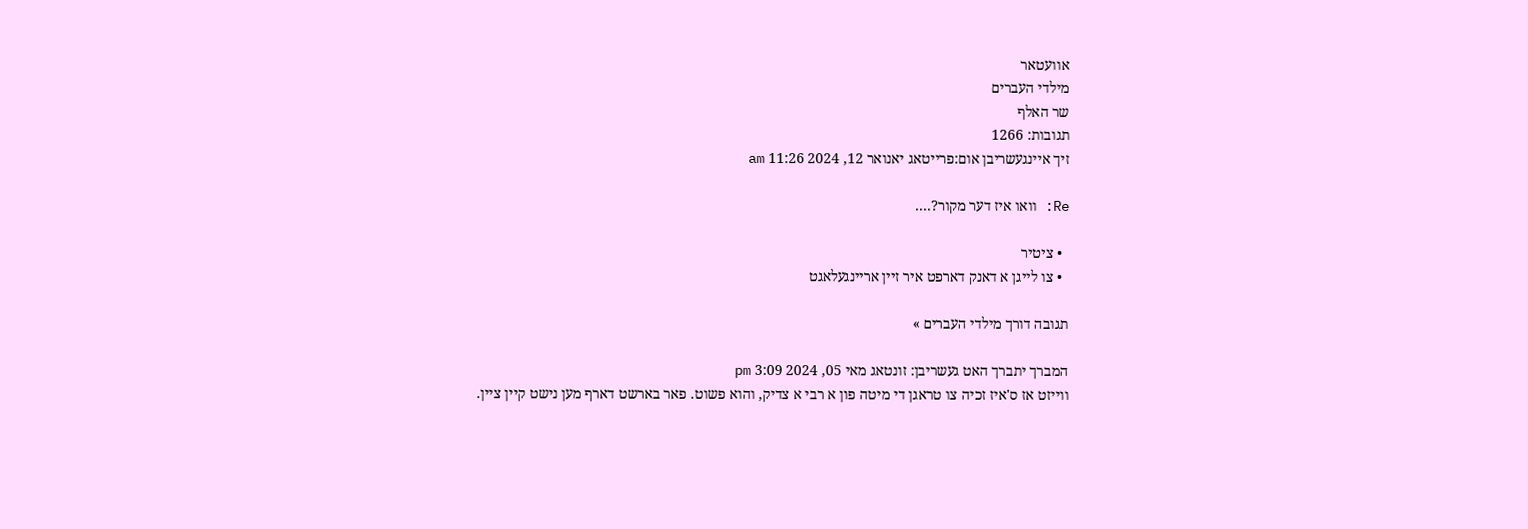אוועטאר
מילדי העברים
שר האלף
תגובות: 1266
זיך איינגעשריבן אום:פרייטאג יאנואר 12, 2024 11:26 am

Re: וואו איז דער מקור?....

  • ציטיר
  • צו לייגן א דאנק דארפט איר זיין אריינגעלאגט

תגובה דורך מילדי העברים »

המברך יתברך האט געשריבן: זונטאג מאי 05, 2024 3:09 pm
ווייזט אז ס'איז זכיה צו טראגן די מיטה פון א רבי א צדיק, והוא פשוט. פאר בארשט דארף מען נישט קיין ציין.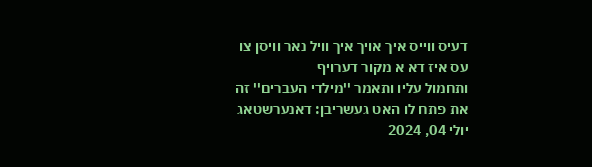דעיס ווייס איך אויך איך וויל נאר וויסן צו עס איז דא א מקור דערויף
ותחמול עליו ותאמר ''מילדי העברים'' זה
את פתח לו האט געשריבן: דאנערשטאג יולי 04, 2024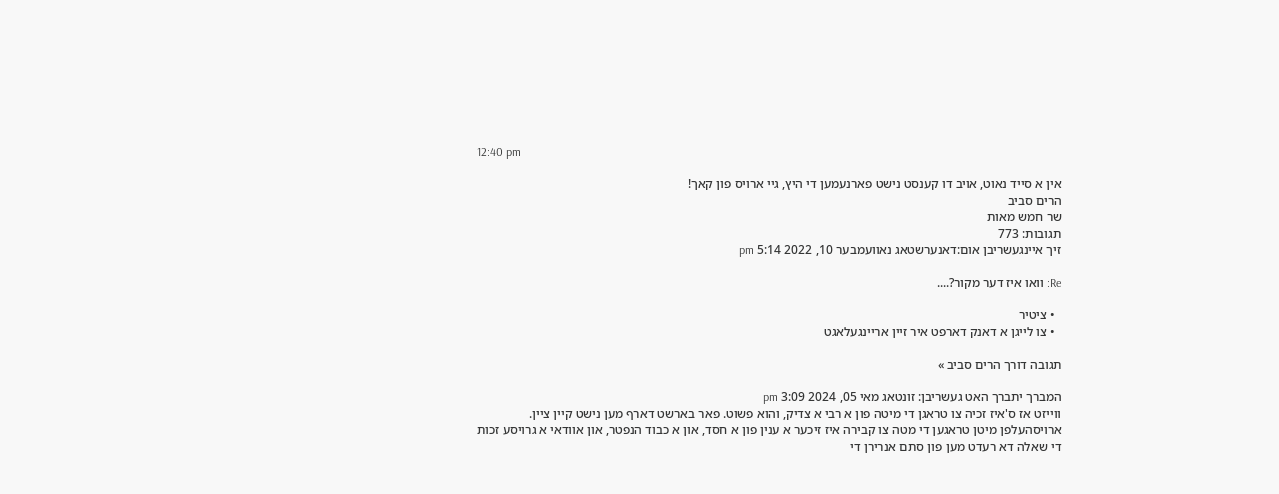12:40 pm

אין א סייד נאוט, אויב דו קענסט נישט פארנעמען די היץ, גיי ארויס פון קאך!
הרים סביב
שר חמש מאות
תגובות: 773
זיך איינגעשריבן אום:דאנערשטאג נאוועמבער 10, 2022 5:14 pm

Re: וואו איז דער מקור?....

  • ציטיר
  • צו לייגן א דאנק דארפט איר זיין אריינגעלאגט

תגובה דורך הרים סביב »

המברך יתברך האט געשריבן: זונטאג מאי 05, 2024 3:09 pm
ווייזט אז ס'איז זכיה צו טראגן די מיטה פון א רבי א צדיק, והוא פשוט. פאר בארשט דארף מען נישט קיין ציין.
ארויסהעלפן מיטן טראגען די מטה צו קבירה איז זיכער א ענין פון א חסד, און א כבוד הנפטר, און אוודאי א גרויסע זכות
די שאלה דא רעדט מען פון סתם אנרירן די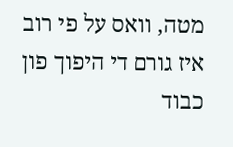מטה, וואס על פי רוב איז גורם די היפוך פון כבוד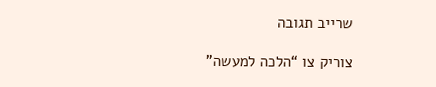שרייב תגובה

צוריק צו “הלכה למעשה”